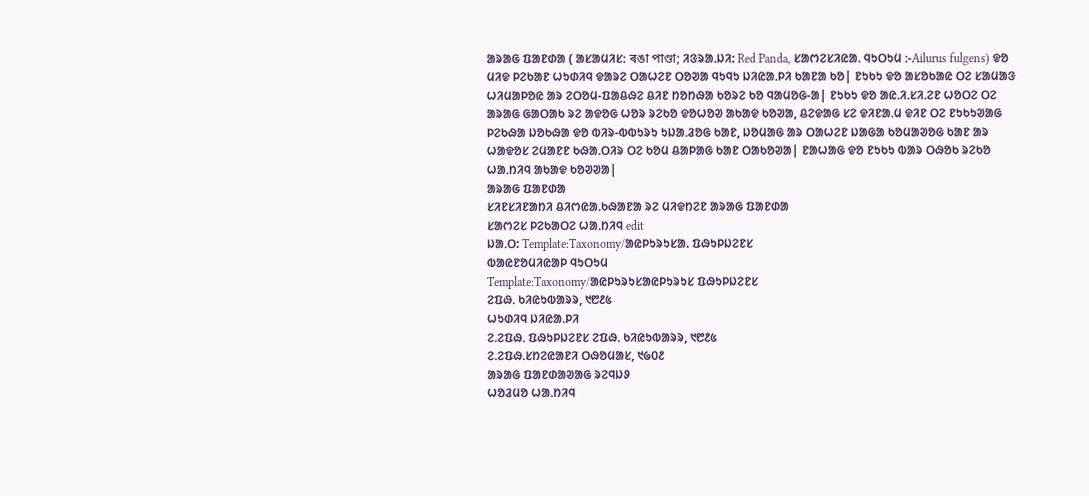ᱟᱨᱟᱜ ᱯᱟᱱᱰᱟ ( ᱟᱥᱟᱢᱤᱥᱺ ৰঙা পাণ্ডা; ᱤᱝᱨᱟᱹᱡᱤ: Red Panda, ᱥᱟᱬᱮᱥᱤᱭᱟᱹ ᱧᱩᱛᱩᱢ ᱺ-Ailurus fulgens) ᱫᱚ ᱢᱤᱫ ᱞᱮᱠᱟᱱ ᱦᱩᱰᱤᱧ ᱫᱟᱨᱮ ᱛᱟᱦᱮᱱ ᱛᱚᱣᱟ ᱧᱩᱧᱩ ᱡᱤᱭᱟᱹᱞᱤ ᱠᱟᱱᱟ ᱠᱚ| ᱱᱩᱠᱩ ᱫᱚ ᱟᱥᱚᱠᱟᱭ ᱛᱮ ᱥᱟᱢᱟᱝ ᱦᱤᱢᱟᱞᱚᱭ ᱟᱨ ᱮᱛᱚᱢ-ᱯᱟᱪᱷᱮ ᱪᱤᱱ ᱴᱚᱴᱷᱟ ᱠᱚᱨᱮ ᱠᱚ ᱧᱟᱢᱚᱜ-ᱟ| ᱱᱩᱠᱩ ᱫᱚ ᱟᱭᱹᱤᱹᱥᱤᱹᱮᱱ ᱦᱚᱛᱮ ᱛᱮ ᱟᱨᱟᱜ ᱜᱟᱛᱟᱠ ᱨᱮ ᱟᱫᱚᱜ ᱦᱚᱨ ᱨᱮᱠᱚ ᱫᱚᱦᱚᱣ ᱟᱠᱟᱫ ᱠᱚᱣᱟ, ᱪᱮᱫᱟᱜ ᱥᱮ ᱫᱤᱱᱟᱹᱢ ᱫᱤᱱ ᱛᱮ ᱱᱩᱠᱩᱣᱟᱜ ᱞᱮᱠᱷᱟ ᱡᱚᱠᱷᱟ ᱫᱚ ᱵᱤᱨ-ᱵᱵᱩᱨᱩ ᱩᱡᱟᱹᱲᱚᱜ ᱠᱟᱱ, ᱡᱚᱢᱟᱜ ᱟᱨ ᱛᱟᱦᱮᱱ ᱡᱟᱜᱟ ᱠᱚᱢᱟᱣᱚᱜ ᱠᱟᱱ ᱟᱨ ᱦᱟᱫᱚᱥ ᱮᱢᱟᱱᱱ ᱠᱷᱟᱹᱛᱤᱨ ᱛᱮ ᱠᱚᱢ ᱪᱟᱞᱟᱜ ᱠᱟᱱ ᱛᱟᱠᱚᱣᱟ| ᱱᱟᱦᱟᱜ ᱫᱚ ᱱᱩᱠᱩ ᱵᱟᱨ ᱛᱷᱚᱠ ᱨᱮᱠᱚ ᱦᱟᱹᱴᱤᱧ ᱟᱠᱟᱫ ᱠᱚᱣᱣᱟ|
ᱟᱨᱟᱜ ᱯᱟᱱᱰᱟ
ᱥᱤᱱᱥᱤᱱᱟᱴᱤ ᱪᱤᱬᱭᱟᱹᱠᱷᱟᱱᱟ ᱨᱮ ᱢᱤᱫᱴᱮᱱ ᱟᱨᱟᱜ ᱯᱟᱱᱰᱟ
ᱥᱟᱬᱮᱥ ᱞᱮᱠᱟᱛᱮ ᱦᱟᱹᱴᱤᱧ edit
ᱡᱟᱹᱛ: Template:Taxonomy/ᱟᱭᱞᱩᱨᱩᱥᱟ. ᱯᱷᱩᱞᱡᱮᱱᱥ
ᱵᱟᱭᱱᱚᱢᱤᱭᱟᱞ ᱧᱩᱛᱩᱢ
Template:Taxonomy/ᱟᱭᱞᱩᱨᱩᱥᱟᱭᱞᱩᱨᱩᱥ ᱯᱷᱩᱞᱡᱮᱱᱥ
ᱮᱯᱷᱹ ᱠᱤᱭᱩᱵᱟᱨᱨ, ᱑᱘᱒᱕
ᱦᱩᱰᱤᱧ ᱡᱤᱭᱟᱹᱞᱤ
ᱮᱹᱮᱯᱷᱹ ᱯᱷᱩᱞᱡᱮᱱᱥ ᱮᱯᱷᱹ ᱠᱤᱭᱩᱵᱟᱨᱨ, ᱑᱘᱒᱕
ᱮᱹᱮᱯᱷᱹᱥᱴᱮᱭᱟᱱᱤ ᱛᱷᱚᱢᱟᱥ, ᱑᱙᱐᱒
ᱟᱨᱟᱜ ᱯᱟᱱᱰᱟᱣᱟᱜ ᱨᱮᱧᱡᱽ
ᱦᱚᱲᱢᱚ ᱦᱟᱹᱴᱤᱧ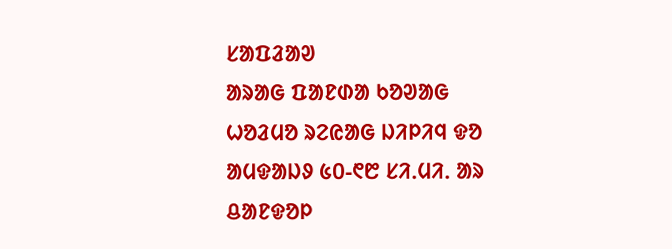ᱥᱟᱯᱲᱟᱣ
ᱟᱨᱟᱜ ᱯᱟᱱᱰᱟ ᱠᱚᱣᱟᱜ ᱦᱚᱲᱢᱚ ᱨᱮᱭᱟᱜ ᱡᱤᱞᱤᱧ ᱫᱚ ᱟᱢᱫᱟᱡᱽ ᱕᱐-᱖᱘ ᱥᱤᱹᱢᱤᱹ ᱟᱨ ᱪᱟᱱᱫᱚᱞ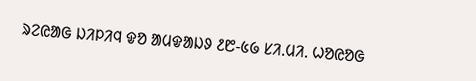ᱨᱮᱭᱟᱜ ᱡᱤᱞᱤᱧ ᱫᱚ ᱟᱢᱫᱟᱡᱽ ᱒᱘-᱕᱙ ᱥᱤᱹᱢᱤᱹ ᱦᱚᱭᱚᱜ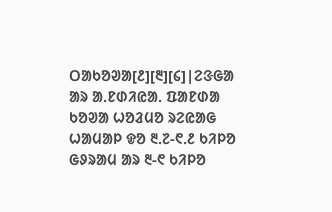ᱛᱟᱠᱚᱣᱟ[᱒][᱓][᱔]|ᱮᱝᱜᱟ ᱟᱨ ᱟᱹᱱᱰᱤᱭᱟᱹ ᱯᱟᱱᱰᱟ ᱠᱚᱣᱟ ᱦᱚᱲᱢᱚ ᱨᱮᱭᱟᱜ ᱦᱟᱢᱟᱞ ᱫᱚ ᱓ᱹ᱗-᱖ᱹ᱒ ᱠᱤᱞᱚ ᱜᱽᱨᱟᱢ ᱟᱨ ᱓-᱖ ᱠᱤᱞᱚ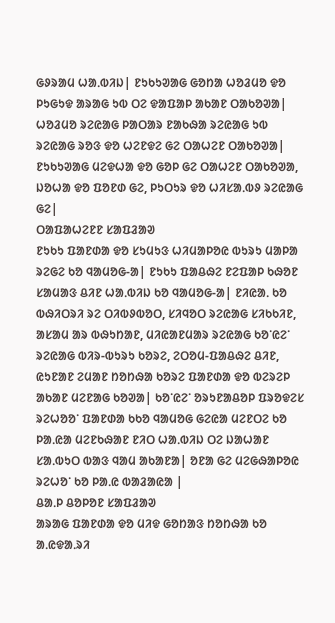ᱜᱽᱨᱟᱢ ᱦᱟᱹᱵᱤᱡ| ᱱᱩᱠᱩᱣᱟᱜ ᱜᱚᱴᱟ ᱦᱚᱲᱢᱚ ᱫᱚ ᱞᱩᱜᱩᱫ ᱟᱨᱟᱜ ᱩᱵ ᱛᱮ ᱫᱟᱯᱟᱞ ᱟᱠᱟᱱ ᱛᱟᱠᱚᱣᱟ| ᱦᱚᱲᱢᱚ ᱨᱮᱭᱟᱜ ᱞᱟᱛᱟᱨ ᱱᱟᱠᱷᱟ ᱨᱮᱭᱟᱜ ᱩᱵ ᱨᱮᱭᱟᱜ ᱨᱚᱝ ᱫᱚ ᱦᱮᱱᱫᱮ ᱜᱮ ᱛᱟᱦᱮᱱ ᱛᱟᱠᱚᱣᱟ| ᱱᱩᱠᱩᱣᱟᱜ ᱢᱮᱫᱦᱟ ᱫᱚ ᱜᱚᱞ ᱜᱮ ᱛᱟᱦᱮᱱ ᱛᱟᱠᱚᱣᱟ, ᱡᱚᱦᱟ ᱫᱚ ᱯᱚᱱᱰ ᱜᱮ, ᱞᱩᱛᱩᱨ ᱫᱚ ᱦᱤᱥᱟᱹᱵᱽ ᱨᱮᱭᱟᱜ ᱜᱮ|
ᱛᱟᱯᱟᱦᱮᱱᱱ ᱥᱟᱯᱲᱟᱣ
ᱱᱩᱠᱩ ᱯᱟᱱᱰᱟ ᱫᱚ ᱥᱩᱢᱩᱝ ᱦᱤᱢᱟᱞᱚᱭ ᱵᱩᱨᱩ ᱢᱟᱞᱟ ᱨᱮᱜᱮ ᱠᱚ ᱧᱟᱢᱚᱜ-ᱟ| ᱱᱩᱠᱩ ᱯᱟᱪᱷᱮ ᱱᱮᱯᱟᱞ ᱠᱷᱚᱱ ᱥᱟᱢᱟᱝ ᱪᱤᱱ ᱦᱟᱹᱵᱤᱡ ᱠᱚ ᱧᱟᱢᱚᱜ-ᱟ| ᱱᱤᱭᱟᱹ ᱠᱚ ᱵᱷᱤᱛᱨᱤ ᱨᱮ ᱛᱤᱵᱽᱵᱚᱛ, ᱥᱤᱧᱚᱛ ᱨᱮᱭᱟᱜ ᱥᱤᱠᱠᱤᱱ, ᱟᱥᱟᱢ ᱟᱨ ᱵᱷᱩᱴᱟᱱ, ᱢᱤᱭᱟᱱᱢᱟᱨ ᱨᱮᱭᱟᱜ ᱠᱚᱸᱭᱮᱸ ᱨᱮᱭᱟᱜ ᱵᱤᱨ-ᱵᱩᱨᱩ ᱠᱚᱨᱮ, ᱮᱛᱚᱢ-ᱯᱟᱪᱷᱮ ᱪᱤᱱ, ᱭᱩᱱᱟᱱ ᱮᱢᱟᱱ ᱴᱚᱴᱷᱟ ᱠᱚᱨᱮ ᱯᱟᱱᱰᱟ ᱫᱚ ᱵᱮᱨᱮᱞ ᱟᱠᱟᱱ ᱢᱮᱱᱟᱜ ᱠᱚᱣᱟ| ᱠᱚᱸᱭᱮᱸ ᱚᱨᱩᱱᱟᱪᱚᱞ ᱯᱨᱚᱫᱮᱥ ᱨᱮᱦᱚᱚᱸ ᱯᱟᱱᱰᱟ ᱠᱠᱚ ᱧᱟᱢᱚᱜ ᱜᱮᱭᱟ ᱢᱮᱱᱛᱮ ᱠᱚ ᱞᱟᱹᱭᱟ ᱢᱮᱱᱠᱷᱟᱱ ᱱᱤᱛ ᱦᱟᱹᱵᱤᱡ ᱛᱮ ᱡᱟᱦᱟᱱ ᱥᱟᱹᱵᱩᱛ ᱵᱟᱝ ᱧᱟᱢ ᱟᱠᱟᱱᱟ| ᱚᱱᱟ ᱜᱮ ᱢᱮᱜᱷᱟᱞᱚᱭ ᱨᱮᱦᱚᱸ ᱠᱚ ᱞᱟᱹᱭ ᱵᱟᱲᱟᱭᱟ |
ᱪᱟᱹᱞ ᱪᱚᱞᱚᱱ ᱥᱟᱯᱲᱟᱣ
ᱟᱨᱟᱜ ᱯᱟᱱᱰᱟ ᱫᱚ ᱢᱤᱫ ᱜᱚᱴᱟᱝ ᱴᱚᱴᱷᱟ ᱠᱚ ᱟᱹᱭᱫᱟᱹᱨᱤ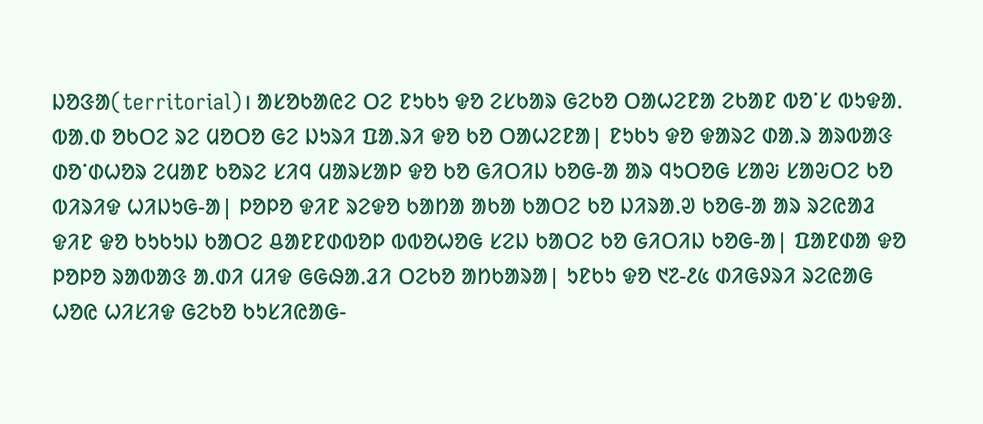ᱡᱚᱝᱟ(territorial)। ᱟᱥᱚᱠᱟᱭᱮ ᱛᱮ ᱱᱩᱠᱩ ᱫᱚ ᱮᱥᱠᱟᱨ ᱜᱮᱠᱚ ᱛᱟᱦᱮᱱᱟ ᱮᱠᱟᱱ ᱵᱚᱸᱥ ᱵᱩᱫᱟᱹ ᱵᱟᱹᱰ ᱚᱠᱛᱮ ᱨᱮ ᱢᱚᱛᱚ ᱜᱮ ᱡᱩᱨᱤ ᱯᱟᱹᱨᱤ ᱫᱚ ᱠᱚ ᱛᱟᱦᱮᱱᱟ| ᱱᱩᱠᱩ ᱫᱚ ᱫᱟᱨᱮ ᱰᱟᱹᱨ ᱟᱨᱵᱟᱝ ᱰᱚᱸᱰᱦᱚᱨ ᱮᱢᱟᱱ ᱠᱚᱨᱮ ᱥᱤᱧ ᱢᱟᱨᱥᱟᱞ ᱫᱚ ᱠᱚ ᱜᱤᱛᱤᱡ ᱠᱚᱜ-ᱟ ᱟᱨ ᱧᱩᱛᱚᱜ ᱥᱟᱶ ᱥᱟᱶᱛᱮ ᱠᱚ ᱵᱤᱨᱤᱫ ᱦᱤᱡᱩᱜ-ᱟ| ᱞᱚᱞᱚ ᱫᱤᱱ ᱨᱮᱫᱚ ᱠᱟᱴᱟ ᱟᱠᱟ ᱠᱟᱛᱮ ᱠᱚ ᱡᱤᱨᱟᱹᱣ ᱠᱚᱜ-ᱟ ᱟᱨ ᱨᱮᱭᱟᱲ ᱫᱤᱱ ᱫᱚ ᱠᱩᱠᱩᱡ ᱠᱟᱛᱮ ᱪᱟᱱᱱᱰᱵᱚᱞ ᱵᱵᱚᱦᱚᱜ ᱥᱮᱡ ᱠᱟᱛᱮ ᱠᱚ ᱜᱤᱛᱤᱡ ᱠᱚᱜ-ᱟ| ᱯᱟᱱᱰᱟ ᱫᱚ ᱞᱚᱞᱚ ᱨᱟᱵᱟᱝ ᱟᱹᱰᱤ ᱢᱤᱫ ᱜᱜᱷᱟᱹᱲᱤ ᱛᱮᱠᱚ ᱟᱴᱠᱟᱨᱟ| ᱩᱱᱠᱩ ᱫᱚ ᱑᱗-᱒᱕ ᱰᱤᱜᱽᱨᱤ ᱨᱮᱭᱟᱜ ᱦᱚᱭ ᱦᱤᱥᱤᱫ ᱜᱮᱠᱚ ᱠᱩᱥᱤᱭᱟᱜ-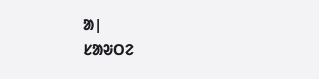ᱟ|
ᱥᱟᱶᱛᱮ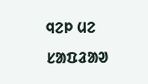ᱧᱮᱞ ᱢᱮ ᱥᱟᱯᱲᱟᱣ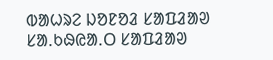ᱵᱟᱦᱨᱮ ᱡᱚᱱᱚᱲ ᱥᱟᱯᱲᱟᱣ
ᱥᱟ.ᱠᱷᱭᱟ.ᱛ ᱥᱟᱯᱲᱟᱣ